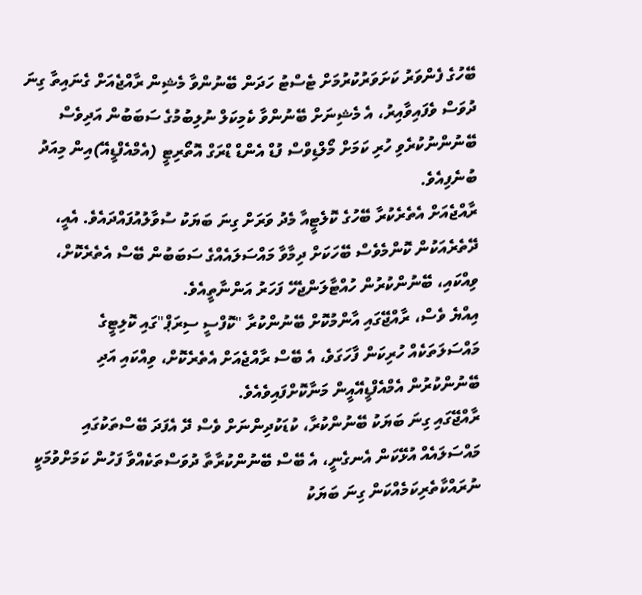ބޭހުގެ ފެންވަރު ކަށަވަރުކުރުމަށް ޓެސްޓު ހަދަން ބޭނުންވާ މެޝިން ރާއްޖެއަށް ގެނައިތާ ގިނަ ދުވަސް ވެފައިވާއިރު، އެ މެޝިނަށް ބޭނުންވާ ކެމިކަލް ނުލިބުމުގެ ސަބަބުން އަދިވެސް ބޭނުންނުކުރެވި ހުރި ކަމަށް މޯލްޑިވްސް ފުޑް އެންޑް ޑްރަގް އޮތޯރިޓީ (އެމްއެފްޑީއޭ)އިން މިއަދު ބުނެފިއެވެ.
ރާއްޖެއަށް އެތެރެކުރާ ބޭހުގެ ކޮލެޓީއާ މެދު ވަރަށް ގިނަ ބަޔަކު ސުވާލުއުފައްދައެވެ. އެއީ، ދޭތެރެއަކުން ކޮންމެވެސް ބޭހަކަށް ދިމާވާ މައްސަލައެއްގެ ސަބަބުން ބޭސް އެތެރެކޮށް، ވިއްކައި، ބޭނުންކުރުން ހުއްޓާލަންޖެހޭ ފަހަރު އަންނާތީއެވެ.
އިއްޔެ ވެސް، ރާއްޖޭގައި އާންމުކޮށް ބޭނުންކުރާ "ކޮފްސީ ސިރަޕް"ގައި ކޮލިޓީގެ މައްސަލަތަކެއް ހުރިކަން ފާހަގަވެ، އެ ބޭސް ރާއްޖެއަށް އެތެރެކޮށް، ވިއްކައި އަދި ބޭނުންކުރުން އެމްއެފްޑީއޭއީން މަނާކޮށްފައިވެއެވެ.
ރާއްޖޭގައި ގިނަ ބަޔަކު ބޭނުންކުރާ، ކުޑަކުދިންނަށް ވެސް ދޭ އެފަދަ ބޭސްތަކުގައި މައްސަލައެއް އުޅޭކަން އެނގެނީ، އެ ބޭސް ބޭނުންކުރާތާ ދުވަސްތަކެއްވާ ފަހުން ކަމަށްވުމަކީ ނުރައްކާތެރިކަމެއްކަން ގިނަ ބަޔަކު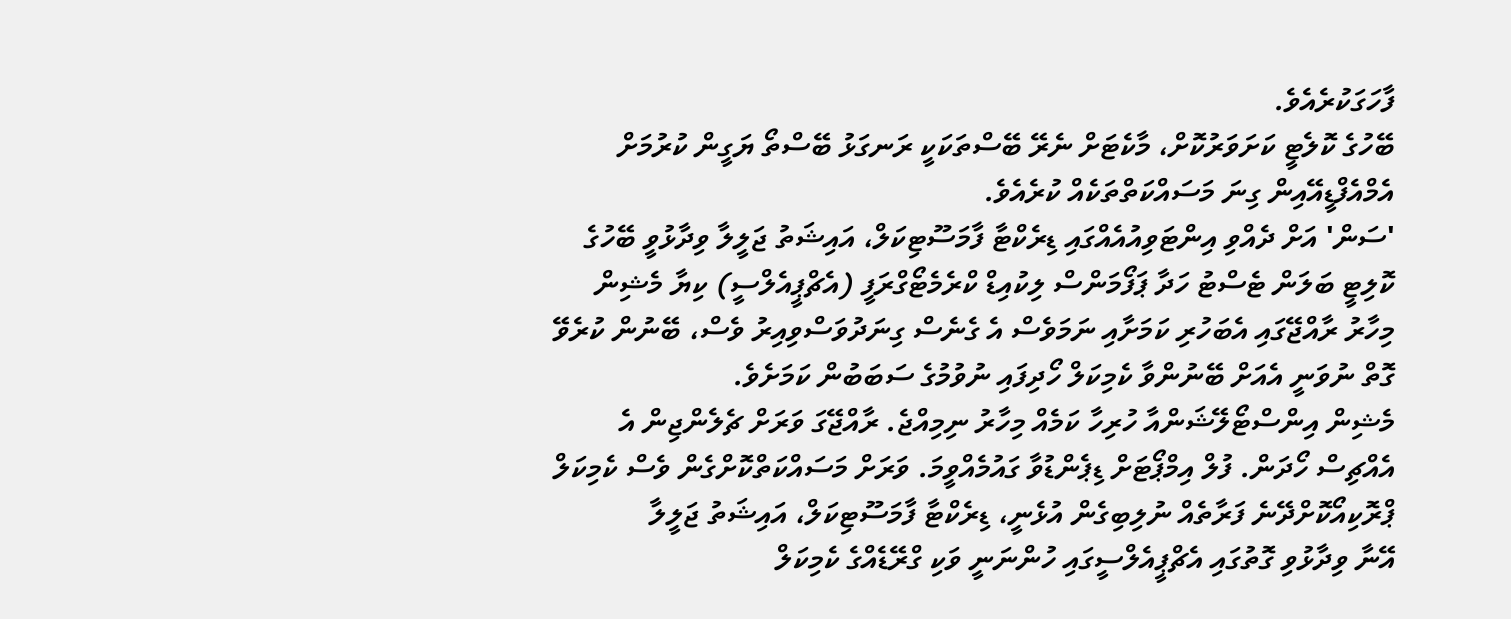ފާހަގަކުރެއެވެ.
ބޭހުގެ ކޮލެޓީ ކަށަވަރުކޮށް، މާކެޓަށް ނެރޭ ބޭސްތަކަކީ ރަނގަޅު ބޭސްތޯ ޔަގީން ކުރުމަށް އެމްއެފްޑީއޭއިން ގިނަ މަސައްކަތްތަކެއް ކުރެއެވެ.
'ސަން' އަށް ދެއްވި އިންޓަވިއުއެއްގައި ޑިރެކްޓާ ފާމަސޫޓިކަލް، އައިޝަތު ޖަލީލާ ވިދާޅުވީ ބޭހުގެ ކޮލިޓީ ބަލަން ޓެސްޓު ހަދާ ޕަފޯމަންސް ލިކުއިޑް ކްރެމެޓޯގްރަފީ (އެޗްޕީއެލްސީ) ކިޔާ މެޝިން މިހާރު ރާއްޖޭގައި އެބަހުރި ކަމަށާއި ނަމަވެސް އެ ގެނެސް ގިނަދުވަސްވިއިރު ވެސް، ބޭނުން ކުރެވޭ ގޮތް ނުވަނީ އެއަށް ބޭނުންވާ ކެމިކަލް ހޯދިފައި ނުވުމުގެ ސަބަބުން ކަމަށެވެ.
މެޝިން އިންސްޓޯލޭޝަންއާ ހުރިހާ ކަމެއް މިހާރު ނިމިއްޖެ. ރާއްޖޭގަ ވަރަށް ޗެލެންޖިން އެ އެއްޗިސް ހޯދަން. ފުލް އިމްޕޯޓަށް ޑިޕެންޑުވާ ގައުމެއްވީމަ. ވަރަށް މަސައްކަތްކޮށްގެން ވެސް ކެމިކަލް ޕްރޮކިއޯކޮށްދޭނެ ފަރާތެއް ނުލިބިގެން އުޅެނީ، ޑިރެކްޓާ ފާމަސޫޓިކަލް، އައިޝަތު ޖަލީލާ
އޭނާ ވިދާޅުވި ގޮތުގައި އެޗްޕީއެލްސީގައި ހުންނަނީ ވަކި ގްރޭޑެއްގެ ކެމިކަލް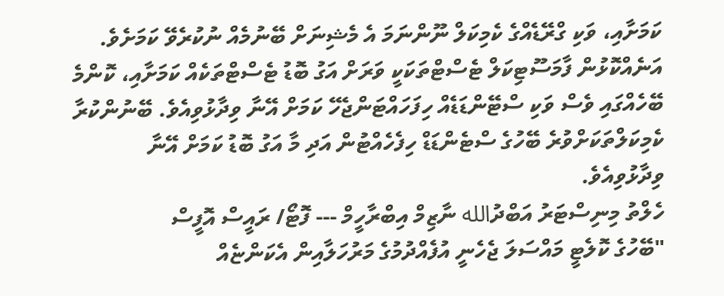ކަމަށާއި، ވަކި ގްރޭޑެއްގެ ކެމިކަލް ނޫންނަމަ އެ މެޝިނަށް ބޭނުމެއް ނުކުރެވޭ ކަމަށެވެ.
އަނެއްކޮޅުން ފާމަސޫޓިކަލް ޓެސްޓްތަކަކީ ވަރަށް އަގު ބޮޑު ޓެސްޓްތަކެއް ކަމަށާއި، ކޮންމެ ބޭހެއްގައި ވެސް ވަކި ސްޓޭންޑަޑެއް ހިފަހައްޓަންޖެހޭ ކަމަށް އޭނާ ވިދާޅުވިއެވެ. ބޭނުންކުރާ ކެމިކަލްތަކަށްވުރެ ބޭހުގެ ސްޓެންޑަޑް ހިފެހެއްޓުން އަދި މާ އަގު ބޮޑު ކަމަށް އޭނާ ވިދާޅުވިއެވެ.
ހެލްތު މިނިސްޓަރު އަބްދުالله ނާޒިމް އިބްރާހީމް --- ފޮޓޯ/ ރައީސް އޮފީސް
"ބޭހުގެ ކޮލެޓީ މައްސަލަ ޖެހެނީ އުފެއްދުމުގެ މަރުހަލާއިން އެކަންޏެއް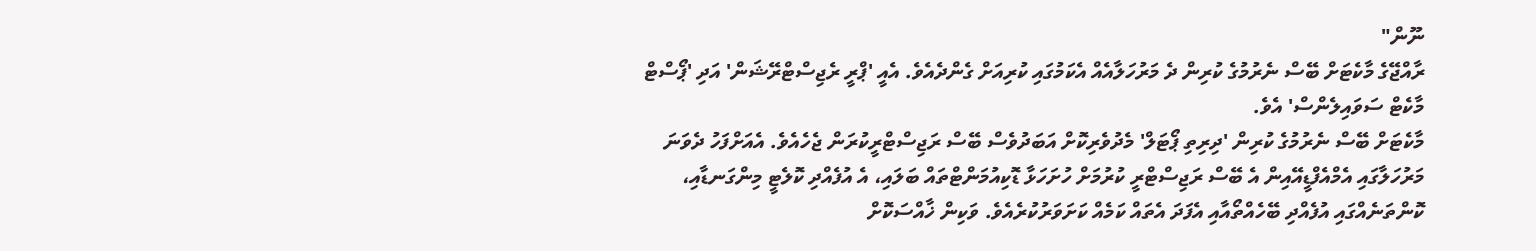ނޫން"
ރާއްޖޭގެ މާކެޓަށް ބޭސް ނެރުމުގެ ކުރިން ދެ މަރުހަލާއެއް އެކަމުގައި ކުރިއަށް ގެންދެއެވެ. އެއީ 'ޕްރީ ރެޖިސްޓްރޭޝަން' އަދި 'ޕޯސްޓް މާކެޓް ސަވައިލެންސް' އެވެ.
މާކެޓަށް ބޭސް ނެރުމުގެ ކުރިން 'ދިރިތި ޕޯޓަލް' މެދުވެރިކޮށް އަބަދުވެސް ބޭސް ރަޖިސްޓްރީކުރަން ޖެހެއެވެ. އެއަށްފަހު ދެވަނަ މަރުހަލާގައި އެމްއެފްޑީއޭއިން އެ ބޭސް ރަޖިސްޓްރީ ކުރުމަށް ހުށަހަޅާ ޑޮކިއުމަންޓްތައް ބަލައި، އެ އުފެއްދި ކޮލެޓީ މިންގަނޑާއި، ކޮންތަނެއްގައި އުފެއްދި ބޭހެއްތޯއާއި އެފަދަ އެތައް ކަމެއް ކަށަވަރުކުރެއެވެ. ވަކިން ޚާއްސަކޮށް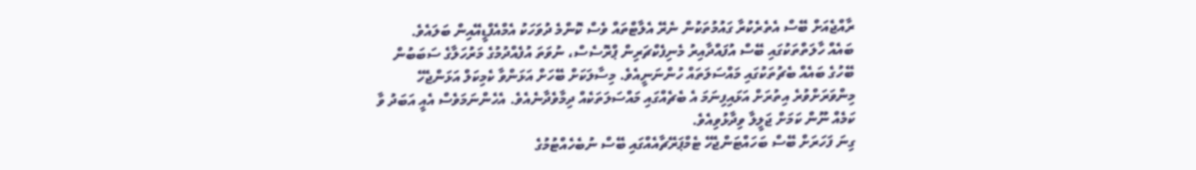ރާއްޖެއަށް ބޭސް އެތެރެކުރާ ގައުމުތަކުން ނެރޭ އެލާޓްތައް ވެސް ކޮންމެ ދުވަހަކު އެމްއެފްޑީއޭއިން ބަލައެވެ.
ބައެއް ހާލަތްތަކުގައި ބޭސް އުފައްދާއިރު މެނިފެކްޗަރިން ޕްރޮސެސް، ނުވަތަ އުފެއްދުމުގެ މަރުހަލާގެ ސަބަބުން ބޭހުގެ ބައެއް ބެޗުތަކުގައި މައްސަލަތައް ހުންނަނީއެވެ. މިސާލަކަށް ބޭހަށް އަޅަންވާ ކެމިކަލް އަޅަންޖެހޭ މިންވަރަށްވުރެ އިތުރަށް އަޅައިފިނަމަ އެ ބެޗެއްގައި މައްސަލަތަކެއް ދިމާވެދާނެއެވެ. އެހެންނަމަވެސް އެއީ އަބަދު ވާ ކަމެއް ނޫން ކަމަށް ޖަލީލާ ވިދާޅުވިއެވެ.
ގިނަ ފަހަރަށް ބޭސް ބަހައްޓަންޖެހޭ ޓެމްޕަރޭޗާއެއްގައި ބޭސް ނުބެހެއްޓުމުގެ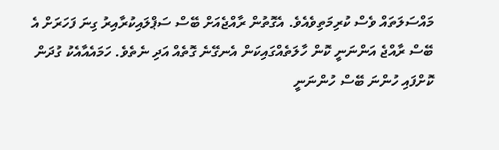މައްސަލަތައް ވެސް ކުރިމަތިވެއެވެ. އެގޮތުން ރާއްޖެއަށް ބޭސް ސަޕްލައިކުރާއިރު ގިނަ ފަހަރަށް އެ ބޭސް ރާއްޖެ އަންނަނީ ކޮން ހާލަތެއްގައިކަން އެނގޭނެ ގޮތެއް އަދި ނެތެވެ. ހަމައެއާއެކު ގުދަން ކޮށްފައި ހުންނަ ބޭސް ހުންނަނީ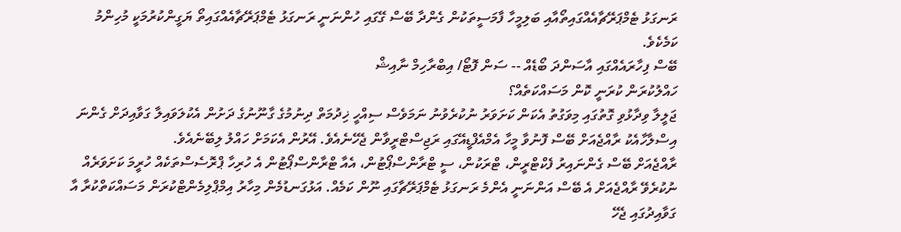ރަނގަޅު ޓެމްޕަރޭޗާއެއްގައިތޯއާއި ބަލިމީހާ ފާމަސީތަކުން ގެންދާ ބޭސް ގޭގައި ހުންނަނީ ރަނގަޅު ޓެމްޕަރޭޗާއެއްގައިތޯ ޔަގީންކުރުމަކީ މުހިންމު ކަމެކެވެ.
ބޭސް ފިހާރައެއްގައި އާސަންދަ ބޯޑެއް -- ސަން ފޮޓޯ/ އިބްރާހިމް ނާއިޝް
ހައްލުކުރަން ކުރަނީ ކޮން މަސައްކަތެއް؟
ޖަލީލާ ވިދާޅުވި ގޮތުގައި މިވަގުތު އެކަން ކަށަވަރު ނުކުރެވުނު ނަމަވެސް ސިއްހީ ޚިދުމަތް ދިނުމުގެ ގާނޫނުގެ ދަށުން އެކުލަވައިލާ ގަވާއިދަށް ގެންނަ އިސްލާހާއެކު ރާއްޖެއަށް ބޭސް ފޮނުވާ މީހާ އެމްއެފްޑީއޭގައި ރަޖިސްޓްރީވާން ޖެހޭނެއެވެ. އޭރުން އެކަމަށް ހައްލު ލިބޭނެއެވެ.
ރާއްޖެއަށް ބޭސް ގެންނައިރު ފެކްޓްރީން، ޓްރަކުން، ސީ ޓްރާންސްޕޯޓުން، އެއާ ޓްރާންސްޕޯޓުން އެ ހުރިހާ ޕްރޮސެސްތަކެއް ހުރީމަ ކަށަވަރެއް ނުކުރެވޭ ރާއްޖެއަށް އެ ބޭސް އަންނަނީ އެންމެ ރަނގަޅު ޓެމްޕަރޭޗާގައި ނޫން ކަމެއް. އަޅުގަނޑުމެން މިހާރު އިމްޕްލިމެންޓްކުރަން މަސައްކަތްކުރާ އާ ގަވާއިދުގައި ޖެހޭ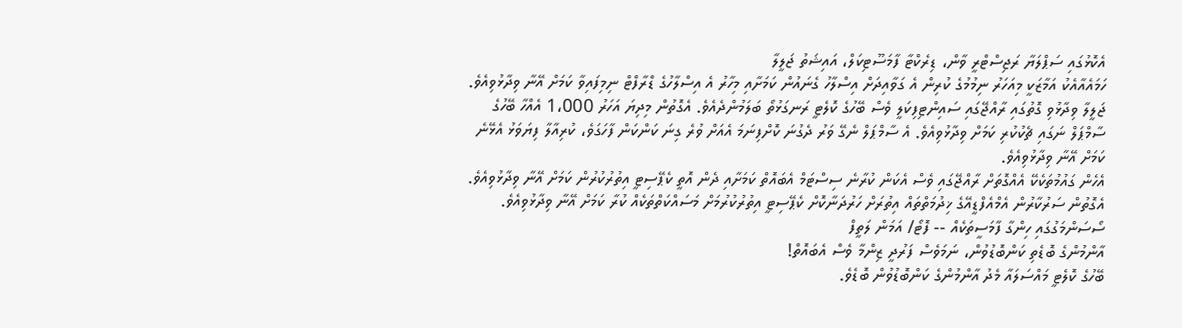އެކޮޅުގައި ސަޕްލަޔާ ރަޖިސްޓްރީ ވާން، ޑިރެކްޓާ ފާމަސޫޓިކަލް، އައިޝަތު ޖަލީލާ
ހަމައެއާއެކު އަމާޒަކީ މިއަހަރު ނިމުމުގެ ކުރިން އެ ގަވާއިދަށް އިސްލާހު ގެނައުން ކަމަށާއި މިހާރު އެ އިސްލާހުގެ ޑްރާފްޓް ނިމިފައިވާ ކަމަށް އޭނާ ވިދާޅުވިއެވެ.
ޖަލީލާ ވިދާޅުވި ގޮތުގައި ރާއްޖޭގައި ސައިންޓިފިކަލީ ވެސް ބޭހުގެ ކޮލެޓީ ރަނގަޅުތޯ ބަލަމުންދެއެވެ. އެގޮތުން މިދިޔަ އަހަރު 1،000 އެއްހާ ބޭހުގެ ސާމްޕަލް ނަގައި ޗެކުކުރި ކަމަށް ވިދާޅުވިއެވެ. އެ ސާމްޕަލް ނެގޭ ވަރު ދެގުނަ ކޮށްފިނަމަ އެއަށް ވުރެ ގިނަ ކަންކަން ފާހަގަވެ، ކުރިއާލާ ފިޔަވަޅު އެޅޭނެ ކަމަށް އޭނާ ވިދާޅުވިއެވެ.
އެހެން ގައުމުތަކެކޭ އެއްގޮތަށް ރާއްޖޭގައި ވެސް އެކަން ކުރާނެ ސިސްޓަމް އެބައޮތް ކަމަށާއި ދެން އޮތީ ކެޕޭސިޓީ އިތުރުކުރުން ކަމަށް އޭނާ ވިދާޅުވިއެވެ. އެގޮތުން ސަރުކާރުން އެމްއެފްޑީއޭގެ ޚިދުމަތްތައް އިތުރަށް ހަރުދަނާކޮށް ކެޕޭސިޓީ އިތުރުކުރުމަށް މަސައްކަތްތަކެއް ކުރާ ކަމަށް އޭނާ ވިދާޅުވިއެވެ.
ސޯސަންމަގުގައި ހިންގާ ފާމަސީތަކެއް -- ފޮޓޯ/ އަމަން ލަތީފް
އާންމުންގެ ބޮޑެތި ކަންބޮޑުވުން، ނަމަވެސް ފަރުދީ ޒިންމާ ވެސް އެބައޮތް!
ބޭހުގެ ކޮލެޓީ މައްސަލައާ މެދު އާންމުންގެ ކަންބޮޑުވުން ބޮޑެވެ.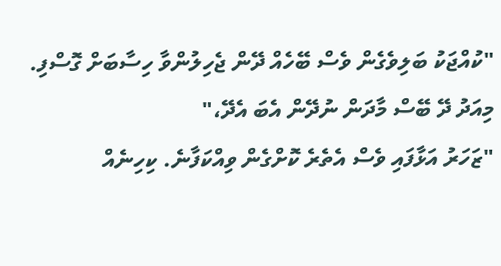"ކުއްޖަކު ބަލިވެގެން ވެސް ބޭހެއް ދޭން ޖެހިލުންވާ ހިސާބަށް ގޮސްފި. މިއަދު ދޭ ބޭސް މާދަން ނުދޭން އެބަ އެދޭ،"
"ޒަހަރު އަޅާފައި ވެސް އެތެރެ ކޮށްގެން ވިއްކަފާނެ. ކިހިނެއް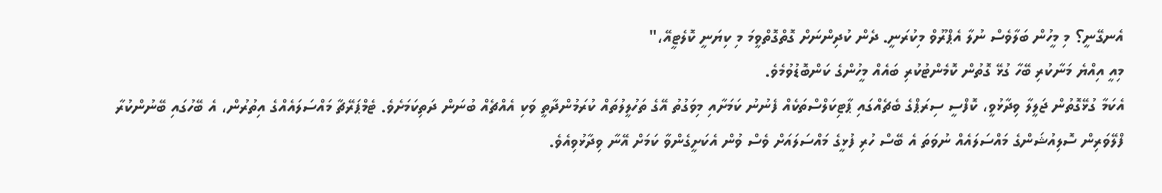އެނގޭނީ؟ މި މީހުން ބަލާވެސް ނުލާ އެޕްރޫވް މިކުރަނީ. ދެން ކުދިންނަށް ގޮތްގޮތްވީމަ މި ކިޔަނީ ކޮލެޓީއޭ،"
މިއީ އިއްޔެ މަނާކުރި ބޭހާ ގުޅޭ ގޮތުން ކޮމެންޓުކުރި ބައެއް މީހުންގެ ކަންބޮޑުވުމެވެ.
އެކަމާ ގުޅޭގޮތުން ޖަލީލާ ވިދާޅުވީ، ކޮފްސީ ސިރަޕްގެ ބެޗެއްގައި ޕާޓިކަލްސްތަކެއް ފެނުނު ކަމަށާއި މިވަގުތު އޭގެ ތަހުލީލުތައް ކުރަމުންދާތީ ވަކި އެއްޗެއް ބުނަން ދަތިކަމަށެވެ. ޓެމްޕަރޭޗާ މައްސަލައެއްގެ އިތުރުން، އެ ބޭހުގައި ބޭނުންކުރާ ފްލޭވަރިން ސޮލިއުޝަންގެ މައްސަލައެއް ނުވަތަ އެ ބޭސް ހުރި ފުޅީގެ މައްސަލައަށް ވެސް ވުން އެކަށީގެންވާ ކަމަށް އޭނާ ވިދާޅުވިއެވެ.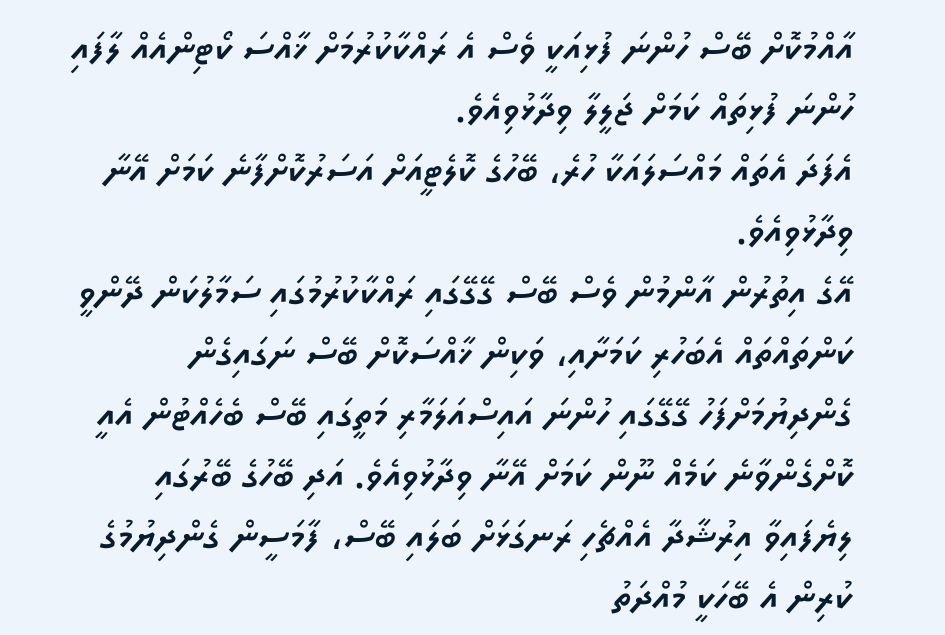އާއްމުކޮށް ބޭސް ހުންނަ ފުޅިއަކީ ވެސް އެ ރައްކާކުރުމަށް ޚާއްސަ ކޯޓިންއެއް ލާފައި ހުންނަ ފުޅިތައް ކަމަށް ޖަލީލާ ވިދާޅުވިއެވެ.
އެފަދަ އެތައް މައްސަލައަކާ ހުރެ، ބޭހުގެ ކޮލެޓީއަށް އަސަރުކޮށްފާނެ ކަމަށް އޭނާ ވިދާޅުވިއެވެ.
އޭގެ އިތުރުން އާންމުން ވެސް ބޭސް ގޭގޭގައި ރައްކާކުރުމުގައި ސަމާލުކަން ދޭންވީ ކަންތައްތައް އެބަހުރި ކަމަށާއި، ވަކިން ޚާއްސަކޮށް ބޭސް ނަގައިގެން ގެންދިޔުމަށްފަހު ގޭގޭގައި ހުންނަ އައިސްއަލަމާރި މަތީގައި ބޭސް ބެހެއްޓުން އެއީ ކޮށްގެންވާނެ ކަމެއް ނޫން ކަމަށް އޭނާ ވިދާޅުވިއެވެ. އަދި ބޭހުގެ ބޭރުގައި ލިޔެފައިވާ އިރުޝާދާ އެއްޗެހި ރަނގަޅަށް ބަލައި ބޭސް، ފާމަސީން ގެންދިޔުމުގެ ކުރިން އެ ބޭހަކީ މުއްދަތު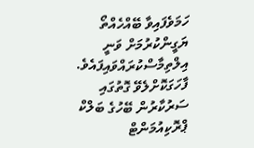ހަމަވެފައިވާ ބޭއްހެއްތޯ ޔަގީންކުރުމަށް ވަނީ އިލްތިމާސްކުރައްވައިފައެވެ.
ފާހަގަކޮށްލެވޭ ގޮތުގައި ސަރުކާރުން ބޭހުގެ ބަލްކް ޕްރޮކިއުމަންޓް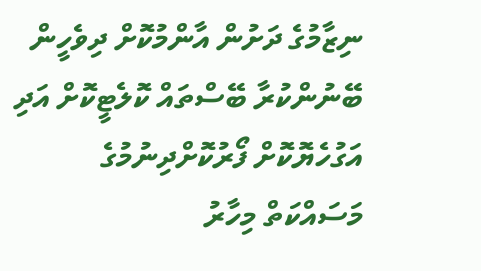ނިޒާމުގެ ދަށުން އާންމުކޮށް ދިވެހީން ބޭނުންކުރާ ބޭސްތައް ކޮލެޓީކޮށް އަދި އަގުހެޔޮކޮށް ފޯރުކޮށްދިނުމުގެ މަސައްކަތް މިހާރު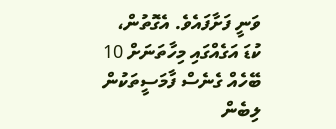ވަނީ ފަށާފައެވެ. އެގޮތުން، ކުޑަ އަގެއްގައި މިހާތަނަށް 10 ބޭހެއް ގެނެސް ފާމަސީތަކުން ލިބެން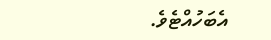އެބަހުއްޓެވެ.